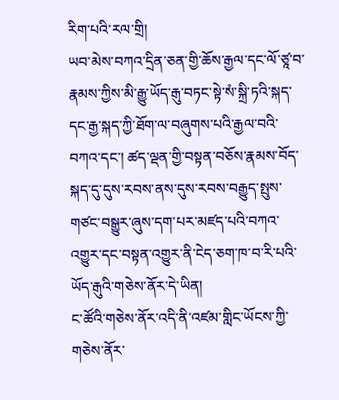རིག་པའི་རལ་གྲི།
ཡབ་མེས་བཀའ་དྲིན་ཅན་གྱི་ཆོས་རྒྱལ་དང་ལོ་ཙཱ་བ་རྣམས་ཀྱིས་མི་རྒྱུ་ཡོད་རྒུ་བཏང་སྟེ་སཾ་སྐྲི་ཏའི་སྐད་དང་རྒྱ་སྐད་ཀྱི་ཐོག་ལ་བཞུགས་པའི་རྒྱལ་བའི་བཀའ་དང་། ཚད་ལྡན་གྱི་བསྟན་བཅོས་རྣམས་བོད་སྐད་དུ་དུས་རབས་ནས་དུས་རབས་བརྒྱུད་སྤུས་གཙང་བསྒྱུར་ཞུས་དག་པར་མཛད་པའི་བཀའ་འགྱུར་དང་བསྟན་འགྱུར་ནི་ངེད་ཅག་ཁ་བ་རི་པའི་ཡོད་རྒུའི་གཅེས་ནོར་དེ་ཡིན།
ང་ཚོའི་གཅེས་ནོར་འདི་ནི་འཛམ་གླིང་ཡོངས་ཀྱི་གཅེས་ནོར་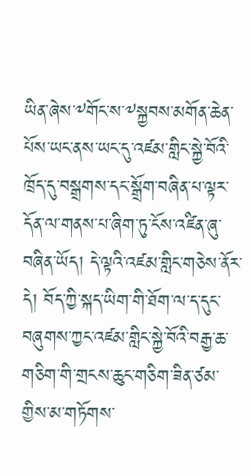ཡིན་ཞེས་༸གོང་ས་༸སྐྱབས་མགོན་ཆེན་པོས་ཡང་ནས་ཡང་དུ་འཛམ་གླིང་སྐྱེ་བོའི་ཁྲོད་དུ་བསྒྲགས་དང་སྒྲོག་བཞིན་པ་ལྟར་དོན་ལ་གནས་པ་ཞིག་ཏུ་ངོས་འཛིན་ཞུ་བཞིན་ཡོད། དེ་ལྟའི་འཛམ་གླིང་གཅེས་ནོར་དེ། བོད་ཀྱི་སྐད་ཡིག་གི་ཐོག་ལ་ད་དུང་བཞུགས་ཀྱང་འཛམ་གླིང་སྐྱེ་བོའི་བརྒྱ་ཆ་གཅིག་གི་གྲངས་ཆུང་གཅིག་ཟིན་ཙམ་གྱིས་མ་གཏོགས་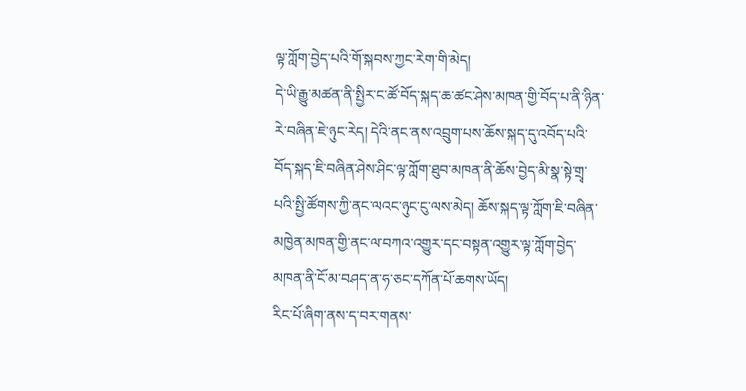ལྟ་ཀློག་བྱེད་པའི་གོ་སྐབས་ཀྱང་རེག་གི་མེད།
དེ་ཡི་རྒྱུ་མཚན་ནི་སྤྱིར་ང་ཚོ་བོད་སྐད་ཆ་ཚང་ཤེས་མཁན་གྱི་བོད་པ་ནི་ཉིན་རེ་བཞིན་ཇེ་ཉུང་རེད། དེའི་ནང་ནས་འབྲུག་པས་ཆོས་སྐད་དུ་འབོད་པའི་བོད་སྐད་ཇི་བཞིན་ཤེས་ཤིང་ལྟ་ཀློག་ཐུབ་མཁན་ནི་ཆོས་བྱེད་མི་སྣ་སྟེ་གྲྭ་པའི་སྤྱི་ཚོགས་ཀྱི་ནང་ལའང་ཉུང་ངུ་ལས་མེད། ཆོས་སྐད་ལྟ་ཀློག་ཇི་བཞིན་མཁྱེན་མཁན་གྱི་ནང་ལ་བཀའ་འགྱུར་དང་བསྟན་འགྱུར་ལྟ་ཀློག་བྱེད་མཁན་ནི་ངོ་མ་བཤད་ན་ཧ་ཅང་དཀོན་པོ་ཆགས་ཡོད།
རིང་པོ་ཞིག་ནས་ད་བར་གནས་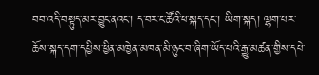བབ་འདི་བསྟུད་མར་བྱུང་ནའང་། ད་བར་ང་ཚོའི་ཕ་སྐད་དང་། ཡིག་སྐད། ལྷག་པར་ཆོས་སྐད་དག་དཔྱིས་ཕྱིན་མཁྱེན་མཁན་མི་ཉུང་བ་ཞིག་ཡོད་པའི་རྒྱུ་མཚན་གྱིས་དཔེ་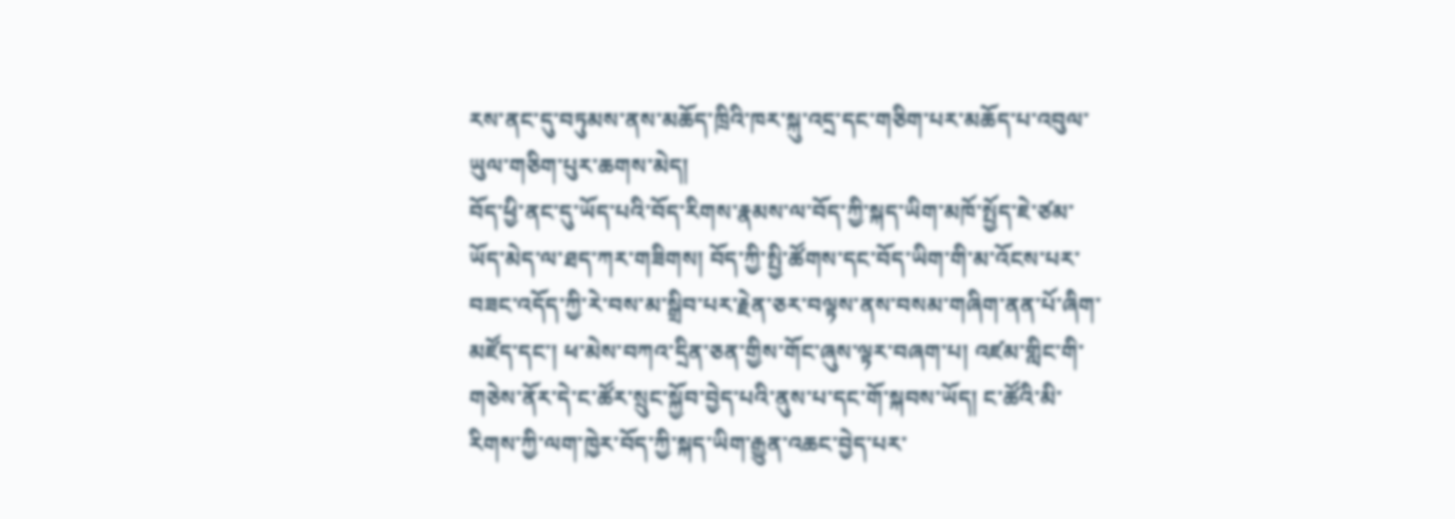རས་ནང་དུ་བཏུམས་ནས་མཆོད་ཁྲིའི་ཁར་སྐུ་འདྲ་དང་གཅིག་པར་མཆོད་པ་འབུལ་ཡུལ་གཅིག་པུར་ཆགས་མེད།
བོད་ཕྱི་ནང་དུ་ཡོད་པའི་བོད་རིགས་རྣམས་ལ་བོད་ཀྱི་སྐད་ཡིག་མཁོ་སྤྱོད་ཇེ་ཙམ་ཡོད་མེད་ལ་ཐད་ཀར་གཟིགས། བོད་ཀྱི་སྤྱི་ཚོགས་དང་བོད་ཡིག་གི་མ་འོངས་པར་བཟང་འདོད་ཀྱི་རེ་བས་མ་སྒྲིབ་པར་རྗེན་ཅར་བལྟས་ནས་བསམ་གཞིག་ནན་པོ་ཞིག་མཛོད་དང་། ཕ་མེས་བཀའ་དྲིན་ཅན་གྱིས་གོང་ཞུས་ལྟར་བཞག་པ། འཛམ་གླིང་གི་གཅེས་ནོར་དེ་ང་ཚོར་སྲུང་སྐྱོབ་བྱེད་པའི་ནུས་པ་དང་གོ་སྐབས་ཡོད། ང་ཚོའི་མི་རིགས་ཀྱི་ལག་ཁྱེར་བོད་ཀྱི་སྐད་ཡིག་རྒྱུན་འཆང་བྱེད་པར་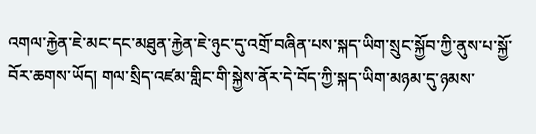འགལ་རྐྱེན་ཇེ་མང་དང་མཐུན་རྐྱེན་ཇེ་ཉུང་དུ་འགྲོ་བཞིན་པས་སྐད་ཡིག་སྲུང་སྐྱོབ་ཀྱི་ནུས་པ་སྐྱོ་བོར་ཆགས་ཡོད། གལ་སྲིད་འཛམ་གླིང་གི་སྐྱེས་ནོར་དེ་བོད་ཀྱི་སྐད་ཡིག་མཉམ་དུ་ཉམས་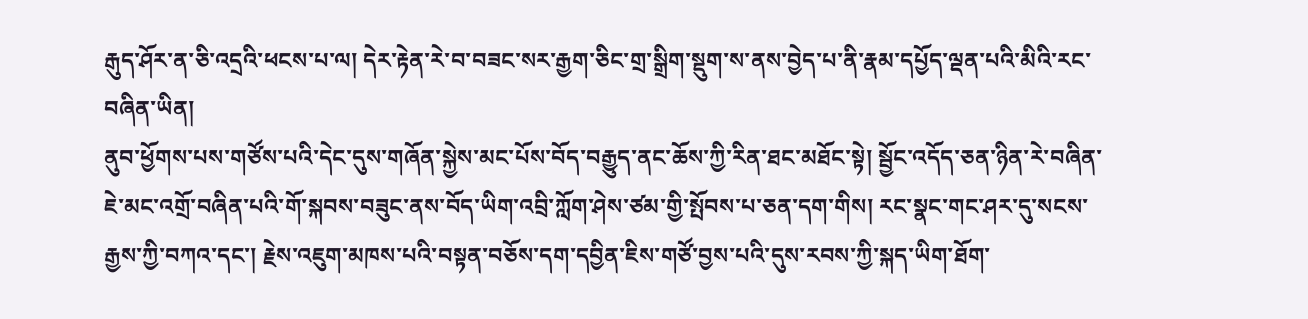རྒུད་ཤོར་ན་ཅི་འདྲའི་ཕངས་པ་ལ། དེར་རྟེན་རེ་བ་བཟང་སར་རྒྱག་ཅིང་གྲ་སྒྲིག་སྡུག་ས་ནས་བྱེད་པ་ནི་རྣམ་དཔྱོད་ལྡན་པའི་མིའི་རང་བཞིན་ཡིན།
ནུབ་ཕྱོགས་པས་གཙོས་པའི་དེང་དུས་གཞོན་སྐྱེས་མང་པོས་བོད་བརྒྱུད་ནང་ཆོས་ཀྱི་རིན་ཐང་མཐོང་སྟེ། སྦྱོང་འདོད་ཅན་ཉིན་རེ་བཞིན་ཇེ་མང་འགྲོ་བཞིན་པའི་གོ་སྐབས་བཟུང་ནས་བོད་ཡིག་འབྲི་ཀློག་ཤེས་ཙམ་གྱི་སྤོབས་པ་ཅན་དག་གིས། རང་སྣང་གང་ཤར་དུ་སངས་རྒྱས་ཀྱི་བཀའ་དང་། རྗེས་འཇུག་མཁས་པའི་བསྟན་བཅོས་དག་དབྱིན་ཇིས་གཙོ་བྱས་པའི་དུས་རབས་ཀྱི་སྐད་ཡིག་ཐོག་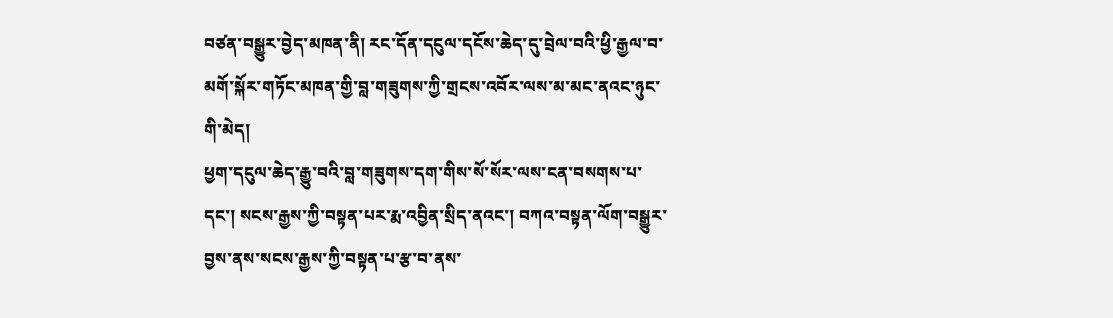བཙན་བསྒྱུར་བྱེད་མཁན་ནི། རང་དོན་དངུལ་དངོས་ཆེད་དུ་བྲེལ་བའི་ཕྱི་རྒྱལ་བ་མགོ་སྐོར་གཏོང་མཁན་གྱི་བླ་གཟུགས་ཀྱི་གྲངས་འབོར་ལས་མ་མང་ནའང་ཉུང་གི་མེད།
ཕྱག་དངུལ་ཆེད་རྒྱུ་བའི་བླ་གཟུགས་དག་གིས་སོ་སོར་ལས་ངན་བསགས་པ་དང་། སངས་རྒྱས་ཀྱི་བསྟན་པར་རྨ་འབྱིན་སྲིད་ནའང་། བཀའ་བསྟན་ལོག་བསྒྱུར་བྱས་ནས་སངས་རྒྱས་ཀྱི་བསྟན་པ་རྩ་བ་ནས་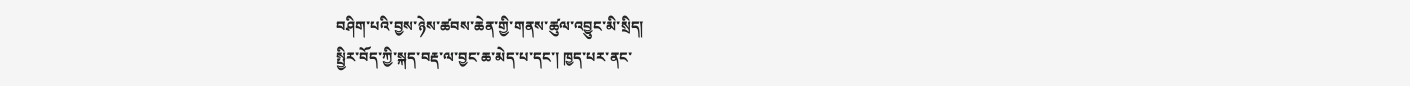བཤིག་པའི་བྱས་ཉེས་ཚབས་ཆེན་གྱི་གནས་ཚུལ་འབྱུང་མི་སྲིད།
སྤྱིར་བོད་ཀྱི་སྐད་བརྡ་ལ་བྱང་ཆ་མེད་པ་དང་། ཁྱད་པར་ནང་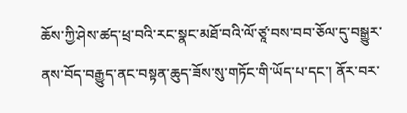ཆོས་ཀྱི་ཤེས་ཚད་ཕྲ་བའི་རང་སྣང་མཐོ་བའི་ལོ་ཙཱ་བས་བབ་ཅོལ་དུ་བསྒྱུར་ནས་བོད་བརྒྱུད་ནང་བསྟན་ཆུད་ཟོས་སུ་གཏོང་གི་ཡོད་པ་དང་། ནོར་བར་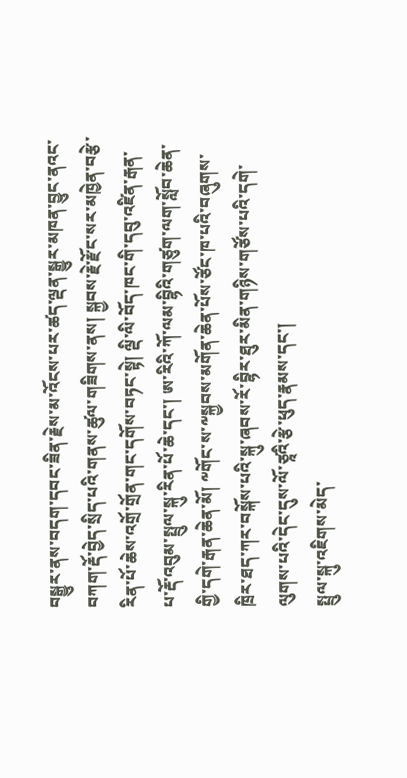བསྒྱུར་ནས་བདག་དབང་ཟིན་རྗེས་མ་འོངས་པར་ཚད་ལྡན་སྒྱུར་མཁན་བྱུང་ནའང་བཀག་རྡོ་བྱེད་སྲིད་པའི་གནས་ཚུལ་གཟིགས་ནས། སྐྱབས་རྗེ་རྫོང་སར་མཁྱེན་བརྩེ་རིན་པོ་ཆེས་འགྲོ་གྲོན་གང་དགོས་བཏང་སྟེ། ལྡི་ལི་བོད་ཁང་གི་དབུ་འཛིན་རྒན་པ་རྡོ་འབུམ་སྤྲུལ་སྐུ་རིན་པོ་ཆེ་དང་། ཨ་རིའི་ཀོ་ལམ་བྷིའི་གཙུག་ལག་སློབ་ཆེན་གྱི་དགེ་རྒན་ཆེན་མོ། ༸གོང་ས་༸སྐྱབས་མགོན་ཆེན་པོས་ཙོང་ཁ་པའི་བཞུགས་ཁྲིར་ཐད་ཀར་བསྐོས་པའི་སྐུ་ཞབས་རོ་བྷིར་ཐུར་མིན་གཉིས་གཙོས་པའི་དགེ་ལུགས་པའི་དེང་དུས་ལོ་ཙཱའི་རྩེ་ཕུད་རྣམས་དང་།
སྤྲུལ་སྐུ་འཇིགས་མེད་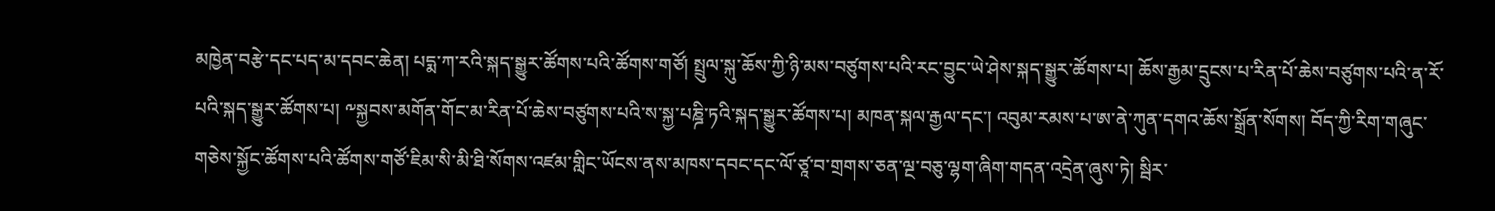མཁྱེན་བརྩེ་དང་པད་མ་དབང་ཆེན། པདྨ་ཀ་རའི་སྐད་སྒྱུར་ཚོགས་པའི་ཚོགས་གཙོ། སྤྲུལ་སྐུ་ཆོས་ཀྱི་ཉི་མས་བཙུགས་པའི་རང་བྱུང་ཡེ་ཤེས་སྐད་སྒྱུར་ཚོགས་པ། ཆོས་རྒྱམ་དྲུངས་པ་རིན་པོ་ཆེས་བཙུགས་པའི་ན་རོ་པའི་སྐད་སྒྱུར་ཚོགས་པ། ༸སྐྱབས་མགོན་གོང་མ་རིན་པོ་ཆེས་བཙུགས་པའི་ས་སྐྱ་པཎྜི་ཏའི་སྐད་སྒྱུར་ཚོགས་པ། མཁན་སྐལ་རྒྱལ་དང་། འབུམ་རམས་པ་ཨ་ནེ་ཀུན་དགའ་ཆོས་སྒྲོན་སོགས། བོད་ཀྱི་རིག་གཞུང་གཅེས་སྐྱོང་ཚོགས་པའི་ཚོགས་གཙོ་ཇིམ་སི་མི་ཐི་སོགས་འཛམ་གླིང་ཡོངས་ནས་མཁས་དབང་དང་ལོ་ཙཱ་བ་གྲགས་ཅན་ལྔ་བཅུ་ལྷག་ཞིག་གདན་འདྲེན་ཞུས་ཏེ། སྦིར་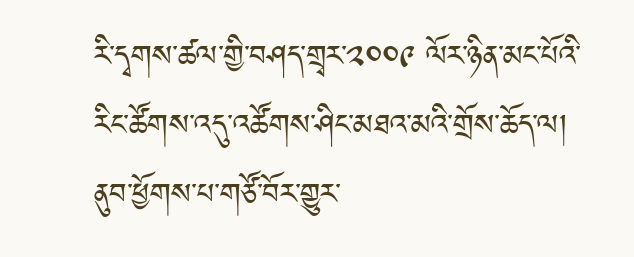རི་དྭགས་ཚལ་གྱི་བཤད་གྲྭར་༢༠༠༩ ལོར་ཉིན་མང་པོའི་རིང་ཚོགས་འདུ་འཚོགས་ཤིང་མཐའ་མའི་གྲོས་ཆོད་ལ། ནུབ་ཕྱོགས་པ་གཙོ་བོར་གྱུར་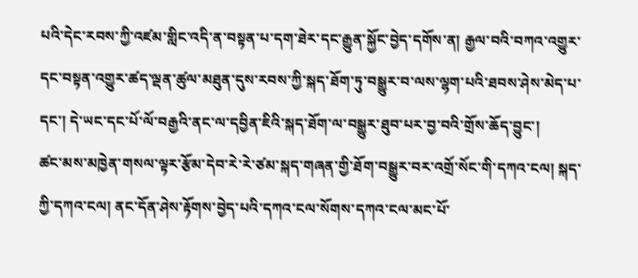པའི་དེང་རབས་ཀྱི་འཛམ་གླིང་འདི་ན་བསྟན་པ་དག་ཐེར་དང་རྒྱུན་སྐྱོང་བྱེད་དགོས་ན། རྒྱལ་བའི་བཀའ་འགྱུར་དང་བསྟན་འགྱུར་ཚད་ལྡན་ཚུལ་མཐུན་དུས་རབས་ཀྱི་སྐད་ཐོག་ཏུ་བསྒྱུར་བ་ལས་ལྷག་པའི་ཐབས་ཤེས་མེད་པ་དང་། དེ་ཡང་དང་པོ་ལོ་བརྒྱའི་ནང་ལ་དབྱིན་ཇིའི་སྐད་ཐོག་ལ་བསྒྱུར་ཐུབ་པར་བྱ་བའི་གྲོས་ཆོད་བྱུང་།
ཚང་མས་མཁྱེན་གསལ་ལྟར་རྩོམ་དེབ་རེ་རེ་ཙམ་སྐད་གཞན་གྱི་ཐོག་བསྒྱུར་བར་འགྲོ་སོང་གི་དཀའ་ངལ། སྐད་ཀྱི་དཀའ་ངལ། ནང་དོན་ཤེས་རྟོགས་བྱེད་པའི་དཀའ་ངལ་སོགས་དཀའ་ངལ་མང་པོ་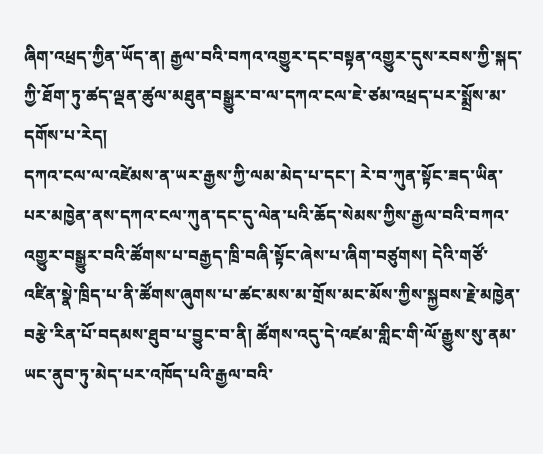ཞིག་འཕྲད་ཀྱིན་ཡོད་ན། རྒྱལ་བའི་བཀའ་འགྱུར་དང་བསྟན་འགྱུར་དུས་རབས་ཀྱི་སྐད་ཀྱི་ཐོག་ཏུ་ཚད་ལྡན་ཚུལ་མཐུན་བསྒྱུར་བ་ལ་དཀའ་ངལ་ཇེ་ཙམ་འཕྲད་པར་སྨྲོས་མ་དགོས་པ་རེད།
དཀའ་ངལ་ལ་འཛེམས་ན་ཡར་རྒྱས་ཀྱི་ལམ་མེད་པ་དང་། རེ་བ་ཀུན་སྟོང་ཟད་ཡིན་པར་མཁྱེན་ནས་དཀའ་ངལ་ཀུན་དང་དུ་ལེན་པའི་ཆོད་སེམས་ཀྱིས་རྒྱལ་བའི་བཀའ་འགྱུར་བསྒྱུར་བའི་ཚོགས་པ་བརྒྱད་ཁྲི་བཞི་སྟོང་ཞེས་པ་ཞིག་བཙུགས། དེའི་གཙོ་འཛིན་སྣེ་ཁྲིད་པ་ནི་ཚོགས་ཞུགས་པ་ཚང་མས་མ་གྲོས་མང་མོས་ཀྱིས་སྐྱབས་རྗེ་མཁྱེན་བརྩེ་རིན་པོ་བདམས་ཐུབ་པ་བྱུང་བ་ནི། ཚོགས་འདུ་དེ་འཛམ་གླིང་གི་ལོ་རྒྱུས་སུ་ནམ་ཡང་ནུབ་ཏུ་མེད་པར་འཁོད་པའི་རྒྱལ་བའི་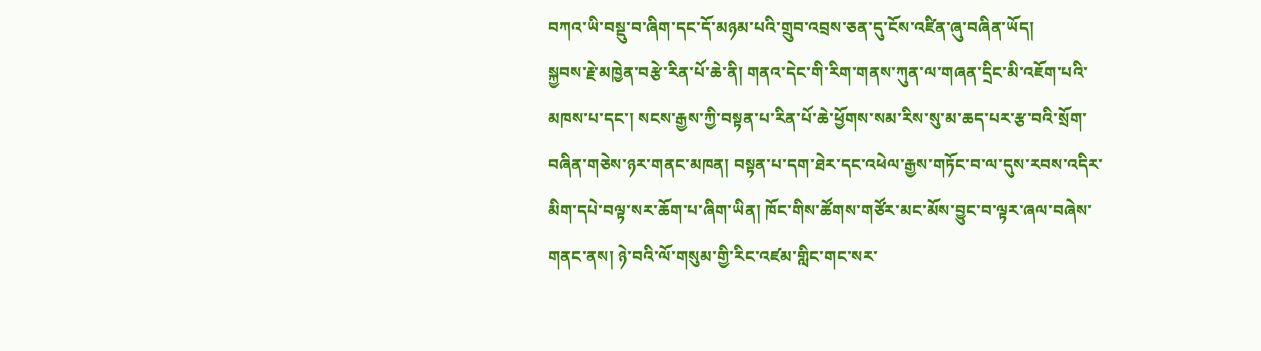བཀའ་ཡི་བསྡུ་བ་ཞིག་དང་དོ་མཉམ་པའི་གྲུབ་འབྲས་ཅན་དུ་ངོས་འཛིན་ཞུ་བཞིན་ཡོད།
སྐྱབས་རྗེ་མཁྱེན་བརྩེ་རིན་པོ་ཆེ་ནི། གནའ་དེང་གི་རིག་གནས་ཀུན་ལ་གཞན་དྲིང་མི་འཇོག་པའི་མཁས་པ་དང་། སངས་རྒྱས་ཀྱི་བསྟན་པ་རིན་པོ་ཆེ་ཕྱོགས་སམ་རིས་སུ་མ་ཆད་པར་རྩ་བའི་སྲོག་བཞིན་གཅེས་ཉར་གནང་མཁན། བསྟན་པ་དག་ཐེར་དང་འཕེལ་རྒྱས་གཏོང་བ་ལ་དུས་རབས་འདིར་མིག་དཔེ་བལྟ་སར་ཆོག་པ་ཞིག་ཡིན། ཁོང་གིས་ཚོགས་གཙོར་མང་མོས་བྱུང་བ་ལྟར་ཞལ་བཞེས་གནང་ནས། ཉེ་བའི་ལོ་གསུམ་གྱི་རིང་འཛམ་གླིང་གང་སར་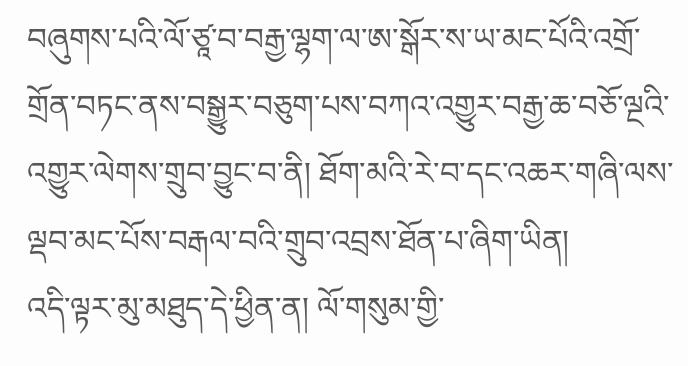བཞུགས་པའི་ལོ་ཙཱ་བ་བརྒྱ་ལྷག་ལ་ཨ་སྒོར་ས་ཡ་མང་པོའི་འགྲོ་གྲོན་བཏང་ནས་བསྒྱུར་བཅུག་པས་བཀའ་འགྱུར་བརྒྱ་ཆ་བཅོ་ལྔའི་འགྱུར་ལེགས་གྲུབ་བྱུང་བ་ནི། ཐོག་མའི་རེ་བ་དང་འཆར་གཞི་ལས་ལྡབ་མང་པོས་བརྒལ་བའི་གྲུབ་འབྲས་ཐོན་པ་ཞིག་ཡིན།
འདི་ལྟར་མུ་མཐུད་དེ་ཕྱིན་ན། ལོ་གསུམ་གྱི་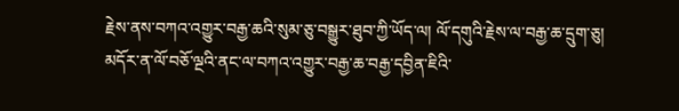རྗེས་ནས་བཀའ་འགྱུར་བརྒྱ་ཆའི་སུམ་ཅུ་བསྒྱུར་ཐུབ་ཀྱི་ཡོད་ལ། ལོ་དགུའི་རྗེས་ལ་བརྒྱ་ཆ་དྲུག་ཅུ། མདོར་ན་ལོ་བཅོ་ལྔའི་ནང་ལ་བཀའ་འགྱུར་བརྒྱ་ཆ་བརྒྱ་དབྱིན་ཇིའི་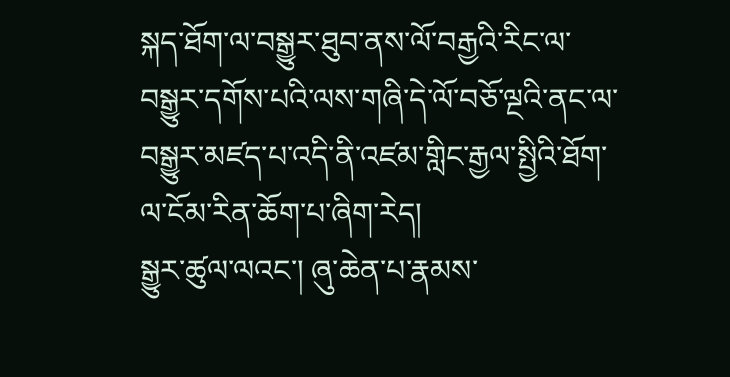སྐད་ཐོག་ལ་བསྒྱུར་ཐུབ་ནས་ལོ་བརྒྱའི་རིང་ལ་བསྒྱུར་དགོས་པའི་ལས་གཞི་དེ་ལོ་བཅོ་ལྔའི་ནང་ལ་བསྒྱུར་མཛད་པ་འདི་ནི་འཛམ་གླིང་རྒྱལ་སྤྱིའི་ཐོག་ལ་ངོམ་རིན་ཆོག་པ་ཞིག་རེད།
སྒྱུར་ཚུལ་ལའང་། ཞུ་ཆེན་པ་རྣམས་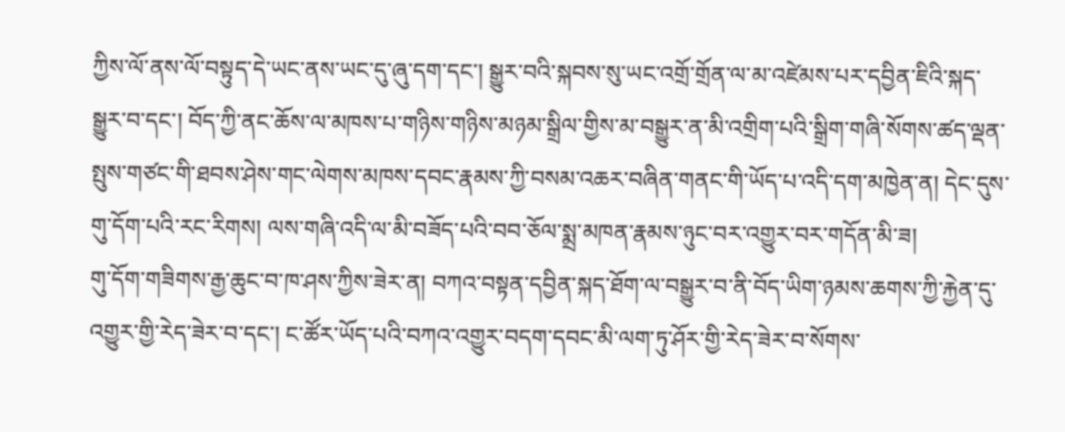ཀྱིས་ལོ་ནས་ལོ་བསྟུད་དེ་ཡང་ནས་ཡང་དུ་ཞུ་དག་དང་། སྒྱུར་བའི་སྐབས་སུ་ཡང་འགྲོ་གྲོན་ལ་མ་འཛེམས་པར་དབྱིན་ཇིའི་སྐད་སྒྱུར་བ་དང་། བོད་ཀྱི་ནང་ཆོས་ལ་མཁས་པ་གཉིས་གཉིས་མཉམ་སྒྲིལ་གྱིས་མ་བསྒྱུར་ན་མི་འགྲིག་པའི་སྒྲིག་གཞི་སོགས་ཚད་ལྡན་སྤུས་གཙང་གི་ཐབས་ཤེས་གང་ལེགས་མཁས་དབང་རྣམས་ཀྱི་བསམ་འཆར་བཞིན་གནང་གི་ཡོད་པ་འདི་དག་མཁྱེན་ན། དེང་དུས་གུ་དོག་པའི་རང་རིགས། ལས་གཞི་འདི་ལ་མི་བཟོད་པའི་བབ་ཅོལ་སྨྲ་མཁན་རྣམས་ཉུང་བར་འགྱུར་བར་གདོན་མི་ཟ།
གུ་དོག་གཟིགས་རྒྱ་ཆུང་བ་ཁ་ཤས་ཀྱིས་ཟེར་ན། བཀའ་བསྟན་དབྱིན་སྐད་ཐོག་ལ་བསྒྱུར་བ་ནི་བོད་ཡིག་ཉམས་ཆགས་ཀྱི་རྐྱེན་དུ་འགྱུར་གྱི་རེད་ཟེར་བ་དང་། ང་ཚོར་ཡོད་པའི་བཀའ་འགྱུར་བདག་དབང་མི་ལག་ཏུ་ཤོར་གྱི་རེད་ཟེར་བ་སོགས་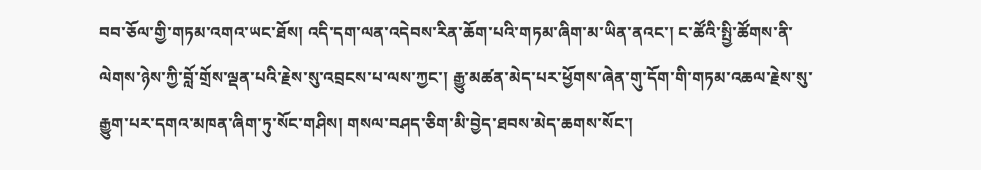བབ་ཅོལ་གྱི་གཏམ་འགའ་ཡང་ཐོས། འདི་དག་ལན་འདེབས་རིན་ཆོག་པའི་གཏམ་ཞིག་མ་ཡིན་ནའང་། ང་ཚོའི་སྤྱི་ཚོགས་ནི་ལེགས་ཉེས་ཀྱི་བློ་གྲོས་ལྡན་པའི་རྗེས་སུ་འབྲངས་པ་ལས་ཀྱང་། རྒྱུ་མཚན་མེད་པར་ཕྱོགས་ཞེན་གུ་དོག་གི་གཏམ་འཆལ་རྗེས་སུ་རྒྱུག་པར་དགའ་མཁན་ཞིག་ཏུ་སོང་གཤིས། གསལ་བཤད་ཅིག་མི་བྱེད་ཐབས་མེད་ཆགས་སོང་།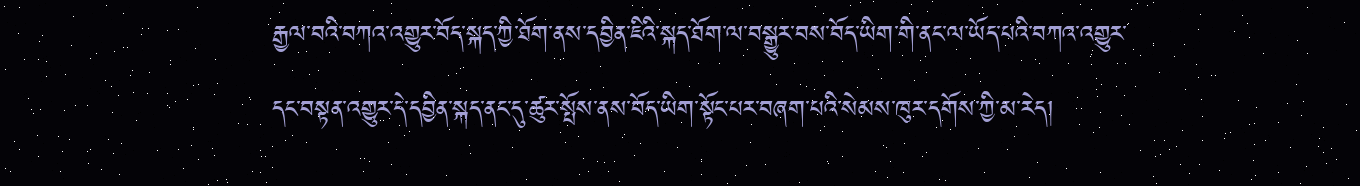རྒྱལ་བའི་བཀའ་འགྱུར་བོད་སྐད་ཀྱི་ཐོག་ནས་དབྱིན་ཇིའི་སྐད་ཐོག་ལ་བསྒྱུར་བས་བོད་ཡིག་གི་ནང་ལ་ཡོད་པའི་བཀའ་འགྱུར་དང་བསྟན་འགྱུར་དེ་དབྱིན་སྐད་ནང་དུ་ཚུར་སྤོས་ནས་བོད་ཡིག་སྟོང་པར་བཞག་པའི་སེམས་ཁུར་དགོས་ཀྱི་མ་རེད།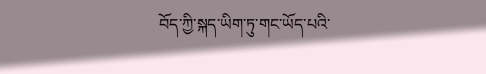བོད་ཀྱི་སྐད་ཡིག་ཏུ་གང་ཡོད་པའི་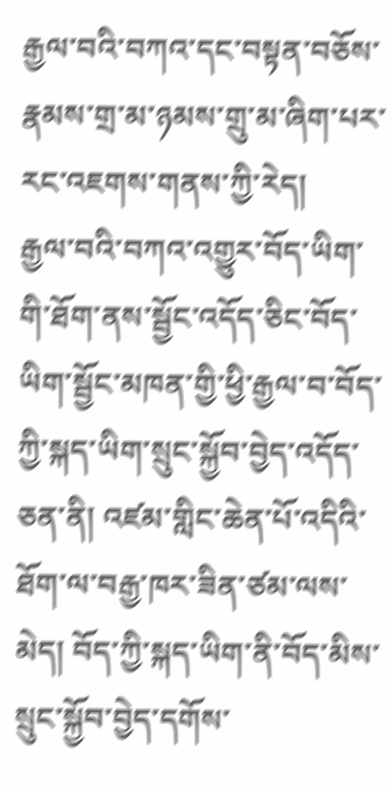རྒྱལ་བའི་བཀའ་དང་བསྟན་བཅོས་རྣམས་གྲ་མ་ཉམས་གྲུ་མ་ཞིག་པར་རང་འཇགས་གནས་ཀྱི་རེད།
རྒྱལ་བའི་བཀའ་འགྱུར་བོད་ཡིག་གི་ཐོག་ནས་སྦྱོང་འདོད་ཅིང་བོད་ཡིག་སྦྱོང་མཁན་གྱི་ཕྱི་རྒྱལ་བ་བོད་ཀྱི་སྐད་ཡིག་སྲུང་སྐྱོབ་བྱེད་འདོད་ཅན་ནི། འཛམ་གླིང་ཆེན་པོ་འདིའི་ཐོག་ལ་བརྒྱ་ཁར་ཟིན་ཙམ་ལས་མེད། བོད་ཀྱི་སྐད་ཡིག་ནི་བོད་མིས་སྲུང་སྐྱོབ་བྱེད་དགོས་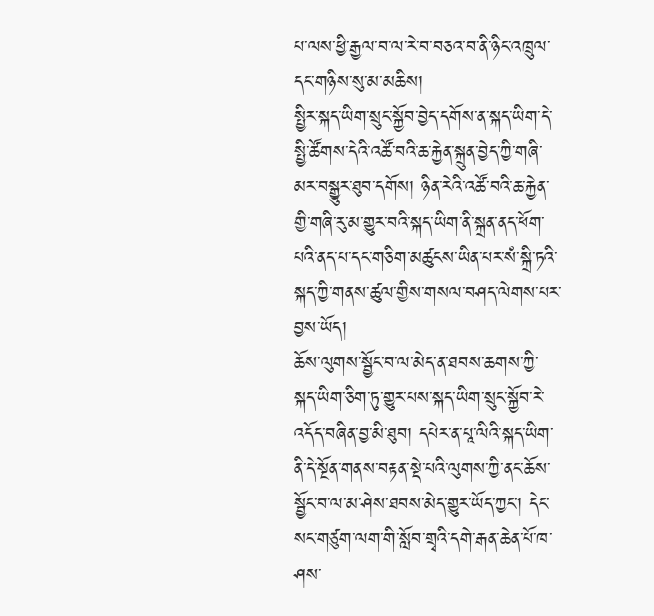པ་ལས་ཕྱི་རྒྱལ་བ་ལ་རེ་བ་བཅའ་བ་ནི་ཉིང་འཁྲུལ་དང་གཉིས་སུ་མ་མཆིས།
སྤྱིར་སྐད་ཡིག་སྲུང་སྐྱོབ་བྱེད་དགོས་ན་སྐད་ཡིག་དེ་སྤྱི་ཚོགས་དེའི་འཚོ་བའི་ཆ་རྐྱེན་སྐྲུན་བྱེད་ཀྱི་གཞི་མར་བསྒྱུར་ཐུབ་དགོས། ཉིན་རེའི་འཚོ་བའི་ཆ་རྐྱེན་གྱི་གཞི་རུ་མ་གྱུར་བའི་སྐད་ཡིག་ནི་སྐྲན་ནད་ཕོག་པའི་ནད་པ་དང་གཅིག་མཚུངས་ཡིན་པར་སཾ་སྐྲི་ཏའི་སྐད་ཀྱི་གནས་ཚུལ་གྱིས་གསལ་བཤད་ལེགས་པར་བྱས་ཡོད།
ཆོས་ལུགས་སྦྱོང་བ་ལ་མེད་ན་ཐབས་ཆགས་ཀྱི་སྐད་ཡིག་ཅིག་ཏུ་གྱུར་པས་སྐད་ཡིག་སྲུང་སྐྱོབ་རེ་འདོད་བཞིན་བྱ་མི་ཐུབ། དཔེར་ན་པཱ་ལིའི་སྐད་ཡིག་ནི་དེ་སྔོན་གནས་བརྟན་སྡེ་པའི་ལུགས་ཀྱི་ནང་ཆོས་སྦྱོང་བ་ལ་མ་ཤེས་ཐབས་མེད་གྱུར་ཡོད་ཀྱང་། དེང་སང་གཙུག་ལག་གི་སློབ་གྲྭའི་དགེ་རྒན་ཆེན་པོ་ཁ་ཤས་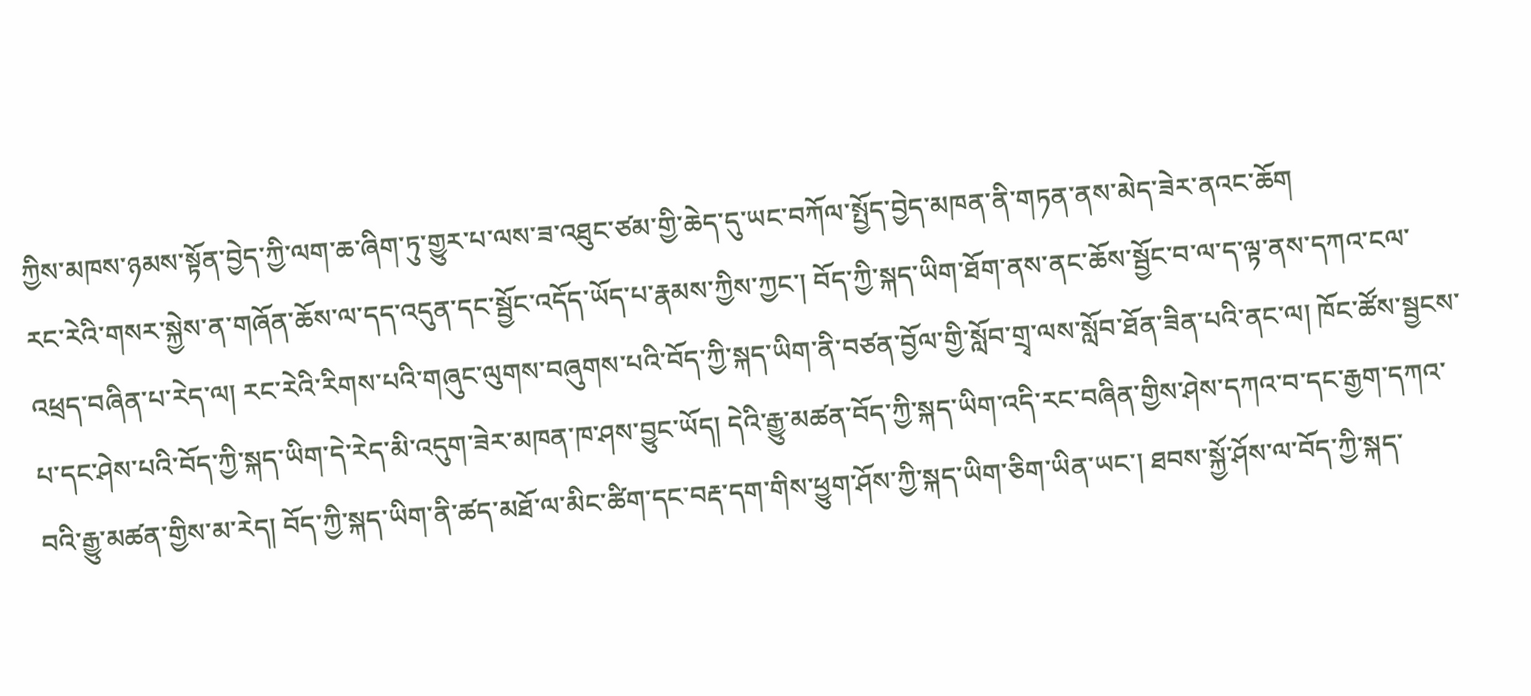ཀྱིས་མཁས་ཉམས་སྟོན་བྱེད་ཀྱི་ལག་ཆ་ཞིག་ཏུ་གྱུར་པ་ལས་ཟ་འཐུང་ཙམ་གྱི་ཆེད་དུ་ཡང་བཀོལ་སྤྱོད་བྱེད་མཁན་ནི་གཏན་ནས་མེད་ཟེར་ནའང་ཆོག
རང་རེའི་གསར་སྐྱེས་ན་གཞོན་ཆོས་ལ་དད་འདུན་དང་སྦྱོང་འདོད་ཡོད་པ་རྣམས་ཀྱིས་ཀྱང་། བོད་ཀྱི་སྐད་ཡིག་ཐོག་ནས་ནང་ཆོས་སྦྱོང་བ་ལ་ད་ལྟ་ནས་དཀའ་ངལ་འཕྲད་བཞིན་པ་རེད་ལ། རང་རེའི་རིགས་པའི་གཞུང་ལུགས་བཞུགས་པའི་བོད་ཀྱི་སྐད་ཡིག་ནི་བཙན་བྱོལ་གྱི་སློབ་གྲྭ་ལས་སློབ་ཐོན་ཟིན་པའི་ནང་ལ། ཁོང་ཚོས་སྦྱངས་པ་དང་ཤེས་པའི་བོད་ཀྱི་སྐད་ཡིག་དེ་རེད་མི་འདུག་ཟེར་མཁན་ཁ་ཤས་བྱུང་ཡོད། དེའི་རྒྱུ་མཚན་བོད་ཀྱི་སྐད་ཡིག་འདི་རང་བཞིན་གྱིས་ཤེས་དཀའ་བ་དང་རྒྱག་དཀའ་བའི་རྒྱུ་མཚན་གྱིས་མ་རེད། བོད་ཀྱི་སྐད་ཡིག་ནི་ཚད་མཐོ་ལ་མིང་ཚིག་དང་བརྡ་དག་གིས་ཕྱུག་ཤོས་ཀྱི་སྐད་ཡིག་ཅིག་ཡིན་ཡང་། ཐབས་སྐྱོ་ཤོས་ལ་བོད་ཀྱི་སྐད་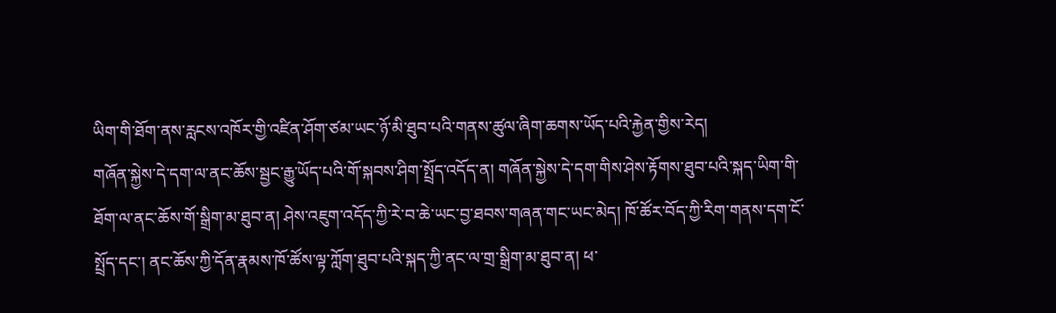ཡིག་གི་ཐོག་ནས་རླངས་འཁོར་གྱི་འཛིན་ཤོག་ཙམ་ཡང་ཉོ་མི་ཐུབ་པའི་གནས་ཚུལ་ཞིག་ཆགས་ཡོད་པའི་རྐྱེན་གྱིས་རེད།
གཞོན་སྐྱེས་དེ་དག་ལ་ནང་ཆོས་སྦྱང་རྒྱུ་ཡོད་པའི་གོ་སྐབས་ཤིག་སྤྲོད་འདོད་ན། གཞོན་སྐྱེས་དེ་དག་གིས་ཤེས་རྟོགས་ཐུབ་པའི་སྐད་ཡིག་གི་ཐོག་ལ་ནང་ཆོས་གོ་སྒྲིག་མ་ཐུབ་ན། ཤེས་འཇུག་འདོད་ཀྱི་རེ་བ་ཆེ་ཡང་བྱ་ཐབས་གཞན་གང་ཡང་མེད། ཁོ་ཚོར་བོད་ཀྱི་རིག་གནས་དག་ངོ་སྤྲོད་དང་། ནང་ཆོས་ཀྱི་དོན་རྣམས་ཁོ་ཚོས་ལྟ་ཀློག་ཐུབ་པའི་སྐད་ཀྱི་ནང་ལ་གྲ་སྒྲིག་མ་ཐུབ་ན། ཕ་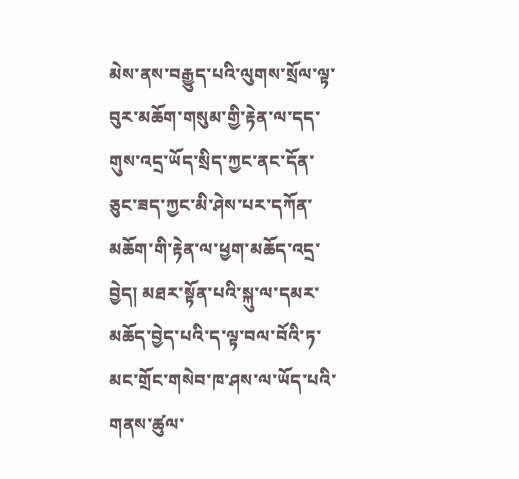མེས་ནས་བརྒྱུད་པའི་ལུགས་སྲོལ་ལྟ་བུར་མཆོག་གསུམ་གྱི་རྟེན་ལ་དད་གུས་འདྲ་ཡོད་སྲིད་ཀྱང་ནང་དོན་ཅུང་ཟད་ཀྱང་མི་ཤེས་པར་དཀོན་མཆོག་གི་རྟེན་ལ་ཕྱག་མཆོད་འདྲ་བྱེད། མཐར་སྟོན་པའི་སྐུ་ལ་དམར་མཆོད་བྱེད་པའི་ད་ལྟ་བལ་བོའི་ཏ་མང་གྲོང་གསེབ་ཁ་ཤས་ལ་ཡོད་པའི་གནས་ཚུལ་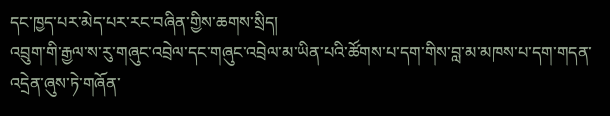དང་ཁྱད་པར་མེད་པར་རང་བཞིན་གྱིས་ཆགས་སྲིད།
འབྲུག་གི་རྒྱལ་ས་རུ་གཞུང་འབྲེལ་དང་གཞུང་འབྲེལ་མ་ཡིན་པའི་ཚོགས་པ་དག་གིས་བླ་མ་མཁས་པ་དག་གདན་འདྲེན་ཞུས་ཏེ་གཞོན་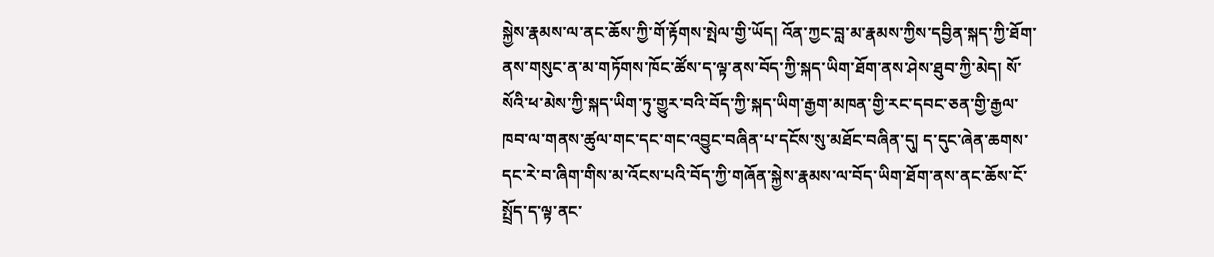སྐྱེས་རྣམས་ལ་ནང་ཆོས་ཀྱི་གོ་རྟོགས་སྤེལ་གྱི་ཡོད། འོན་ཀྱང་བླ་མ་རྣམས་ཀྱིས་དབྱིན་སྐད་ཀྱི་ཐོག་ནས་གསུང་ན་མ་གཏོགས་ཁོང་ཚོས་ད་ལྟ་ནས་བོད་ཀྱི་སྐད་ཡིག་ཐོག་ནས་ཤེས་ཐུབ་ཀྱི་མེད། སོ་སོའི་ཕ་མེས་ཀྱི་སྐད་ཡིག་ཏུ་གྱུར་བའི་བོད་ཀྱི་སྐད་ཡིག་རྒྱག་མཁན་གྱི་རང་དབང་ཅན་གྱི་རྒྱལ་ཁབ་ལ་གནས་ཚུལ་གང་དང་གང་འབྱུང་བཞིན་པ་དངོས་སུ་མཐོང་བཞིན་དུ། ད་དུང་ཞེན་ཆགས་དང་རེ་བ་ཞིག་གིས་མ་འོངས་པའི་བོད་ཀྱི་གཞོན་སྐྱེས་རྣམས་ལ་བོད་ཡིག་ཐོག་ནས་ནང་ཆོས་ངོ་སྤྲོད་ད་ལྟ་ནང་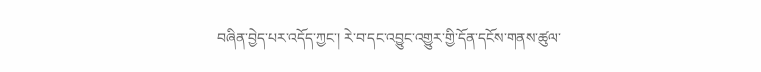བཞིན་བྱེད་པར་འདོད་ཀྱང་། རེ་བ་དང་འབྱུང་འགྱུར་གྱི་དོན་དངོས་གནས་ཚུལ་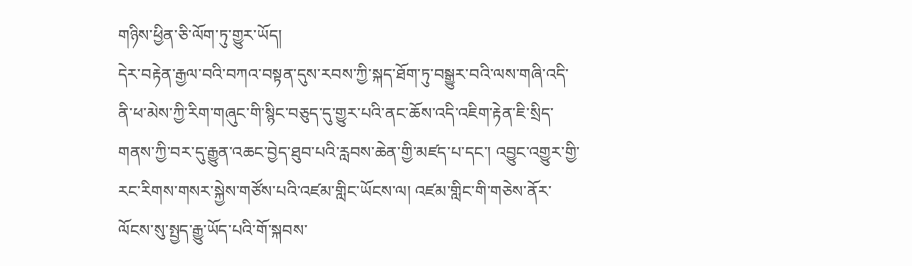གཉིས་ཕྱིན་ཅི་ལོག་ཏུ་གྱུར་ཡོད།
དེར་བརྟེན་རྒྱལ་བའི་བཀའ་བསྟན་དུས་རབས་ཀྱི་སྐད་ཐོག་ཏུ་བསྒྱུར་བའི་ལས་གཞི་འདི་ནི་ཕ་མེས་ཀྱི་རིག་གཞུང་གི་སྙིང་བཅུད་དུ་གྱུར་པའི་ནང་ཆོས་འདི་འཇིག་རྟེན་ཇི་སྲིད་གནས་ཀྱི་བར་དུ་རྒྱུན་འཆང་བྱེད་ཐུབ་པའི་རླབས་ཆེན་གྱི་མཛད་པ་དང་། འབྱུང་འགྱུར་གྱི་རང་རིགས་གསར་སྐྱེས་གཙོས་པའི་འཛམ་གླིང་ཡོངས་ལ། འཛམ་གླིང་གི་གཅེས་ནོར་ལོངས་སུ་སྤྱད་རྒྱུ་ཡོད་པའི་གོ་སྐབས་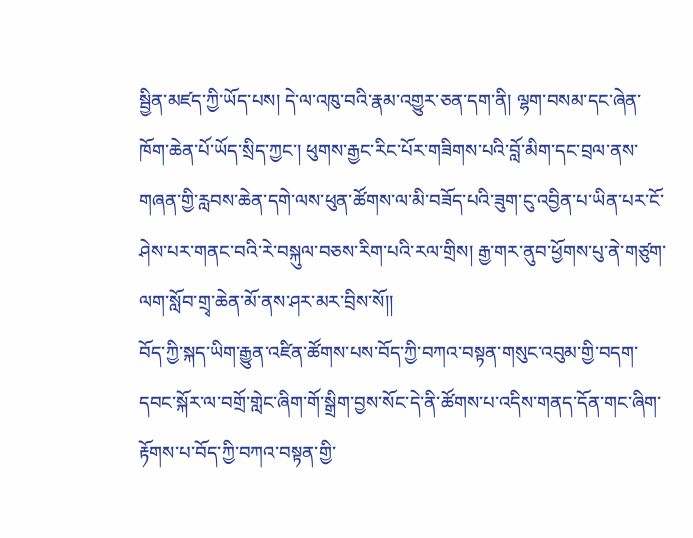སྦྱིན་མཛད་ཀྱི་ཡོད་པས། དེ་ལ་འཁུ་བའི་རྣམ་འགྱུར་ཅན་དག་ནི། ལྷག་བསམ་དང་ཞེན་ཁོག་ཆེན་པོ་ཡོད་སྲིད་ཀྱང་། ཕུགས་རྒྱང་རིང་པོར་གཟིགས་པའི་བློ་མིག་དང་བྲལ་ནས་གཞན་གྱི་རླབས་ཆེན་དགེ་ལས་ཕུན་ཚོགས་ལ་མི་བཟོད་པའི་ཟུག་ངུ་འབྱིན་པ་ཡིན་པར་ངོ་ཤེས་པར་གནང་བའི་རེ་བསྐུལ་བཅས་རིག་པའི་རལ་གྲིས། རྒྱ་གར་ནུབ་ཕྱོགས་པུ་ནེ་གཙུག་ལག་སློབ་གྲྭ་ཆེན་མོ་ནས་ཤར་མར་བྲིས་སོ།།
བོད་ཀྱི་སྐད་ཡིག་རྒྱུན་འཛིན་ཚོགས་པས་བོད་ཀྱི་བཀའ་བསྟན་གསུང་འབུམ་གྱི་བདག་དབང་སྐོར་ལ་བགྲོ་གླེང་ཞིག་གོ་སྒྲིག་བྱས་སོང་དེ་ནི་ཚོགས་པ་འདིས་གནད་དོན་གང་ཞིག་རྟོགས་པ་བོད་ཀྱི་བཀའ་བསྟན་གྱི་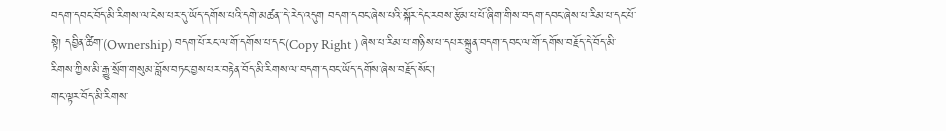བདག་དབང་བོད་མི་རིགས་ལ་ངེས་པར་དུ་ཡོད་དགོས་པའི་དགེ་མཚན་་དེ་རེད་འདུག བདག་དབང་ཞེས་པའི་སྐོར་དེང་རབས་རྩོམ་པ་པོ་ཞིག་གིས་བདག་དབང་ཞེས་པ་རིམ་པ་དང་པོ་སྟེ། དབྱིན་ཚིག་(Ownership) བདག་པོ་རང་ལ་གོ་དགོས་པ་དང་(Copy Right ) ཞེས་པ་རིམ་པ་གཉིས་པ་དཔར་སྐྲུན་བདག་དབང་ལ་གོ་དགོས་བརྗོད་དེ་བོད་མི་རིགས་ཀྱིས་མི་རྒྱུ་སྲོག་གསུམ་བློས་བཏང་བྱས་པར་བརྟེན་བོད་མི་རིགས་ལ་བདག་དབང་ཡོད་དགོས་ཞེས་བརྗོད་སོང་།
གང་ལྟར་བོད་མི་རིགས་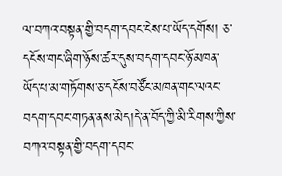ལ་བཀའ་བསྟན་གྱི་བདག་དབང་ངེས་པ་ཡོད་དགོས། ཅ་དངོས་གང་ཞིག་ཉོས་ཚར་དུས་བདག་དབང་ཉོ་མཁན་ཡོད་པ་མ་གཏོགས་ཅ་དངོས་བཙོང་མཁན་གང་ལའང་བདག་དབང་གཏན་ནས་མེད།དེ་ན་བོད་ཀྱི་མི་རིགས་ཀྱིས་བཀའ་བསྟན་གྱི་བདག་དབང་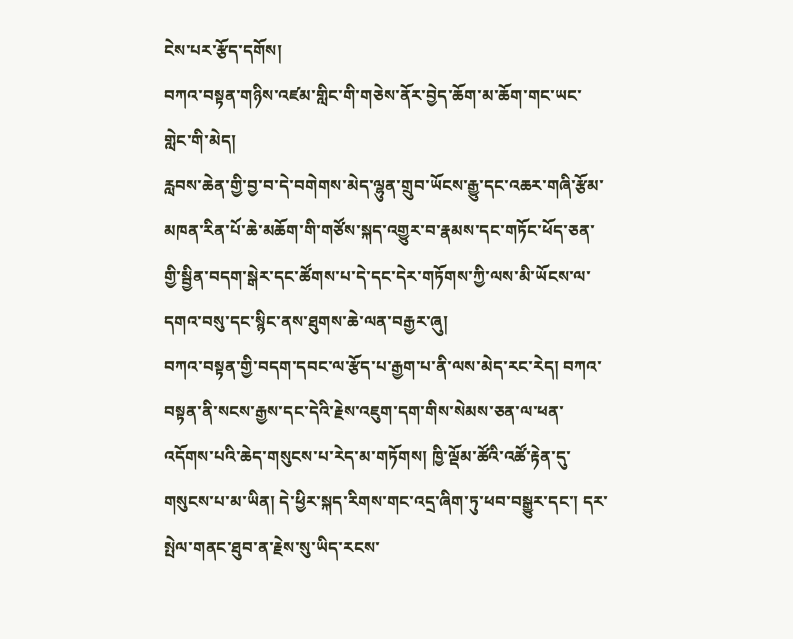ངེས་པར་རྩོད་དགོས།
བཀའ་བསྟན་གཉིས་འཛམ་གླིང་གི་གཅེས་ནོར་བྱེད་ཆོག་མ་ཆོག་གང་ཡང་གླེང་གི་མེད།
རླབས་ཆེན་གྱི་བྱ་བ་དེ་བགེགས་མེད་ལྷུན་གྲུབ་ཡོངས་རྒྱུ་དང་འཆར་གཞི་རྩོམ་མཁན་རིན་པོ་ཆེ་མཆོག་གི་གཙོས་སྐད་འགྱུར་བ་རྣམས་དང་གཏོང་ཕོད་ཅན་གྱི་སྦྱིན་བདག་སྒེར་དང་ཚོགས་པ་དེ་དང་དེར་གཏོགས་ཀྱི་ལས་མི་ཡོངས་ལ་དགའ་བསུ་དང་སྙིང་ནས་ཐུགས་ཆེ་ལན་བརྒྱར་ཞུ།
བཀའ་བསྟན་གྱི་བདག་དབང་ལ་རྩོད་པ་རྒྱག་པ་ནི་ལས་མེད་རང་རེད། བཀའ་བསྟན་ནི་སངས་རྒྱས་དང་དེའི་རྗེས་འཇུག་དག་གིས་སེམས་ཅན་ལ་ཕན་འདོགས་པའི་ཆེད་གསུངས་པ་རེད་མ་གཏོགས། ཁྱི་ལྡོམ་ཚོའི་འཚོ་རྟེན་དུ་གསུངས་པ་མ་ཡིན། དེ་ཕྱིར་སྐད་རིགས་གང་འདྲ་ཞིག་ཏུ་ཕབ་བསྒྱུར་དང་། དར་སྤེལ་གནང་ཐུབ་ན་རྗེས་སུ་ཡིད་རངས་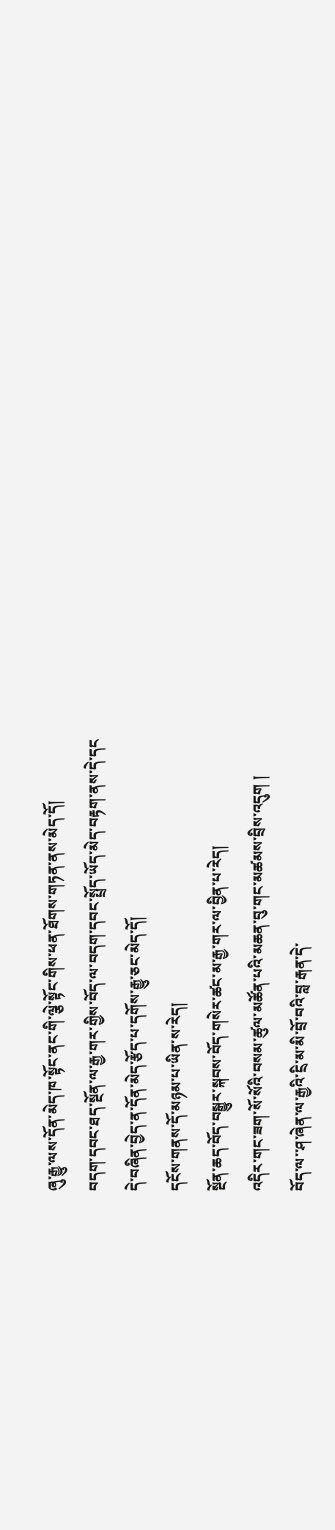ཞུ་རྒྱུ་ལས་དོན་མེད་ཁ་སྟོང་ནང་གི་ལྕེ་སྟོང་གིས་ཕན་ཐོགས་གཏན་ནས་མེད་དོ།
བདག་དབང་ཐད་སྔོན་ལ་རྒྱ་གར་གྱིས་བོད་ལ་བདག་དབང་སྤྲོད་ཡོད་མེད་བརྟག་ནས་དེ་དང
དེ་བཞིན་བྱེད་ན་དོན་མེད་རྩོད་པ་དགོས་རྒྱུ་ཅང་མེད་དོ།
དངོས་གནས་དོ་མཉམ་པ་ཡིན་ས་རེད།
སྔོན་ཆད་བོད་བསྒྱུར་སྐབས་བོད་གསེར་ཚང་མ་རྒྱ་གར་ལ་བྱིན་པ་རེད།
འདིར་གང་ཟག་སོ་སོའི་བསམ་ཚུལ་མཚོན་པའི་མཆན་བུ་གང་མཚམས་བྲིས་འདུག །
བོད་ལ་་ཤ་ཞེན་ལ་རྒྱའི་ངྲི་མ་མི་བྲོ་བའི་བླ་རྒན་དེ་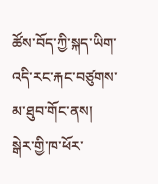ཚོས་བོད་ཀྱི་སྐད་ཡིག་འདི་རང་རྐང་བཙུགས་མ་ཐུབ་གོང་ནས།
སྒེར་གྱི་ཁ་ཕོར་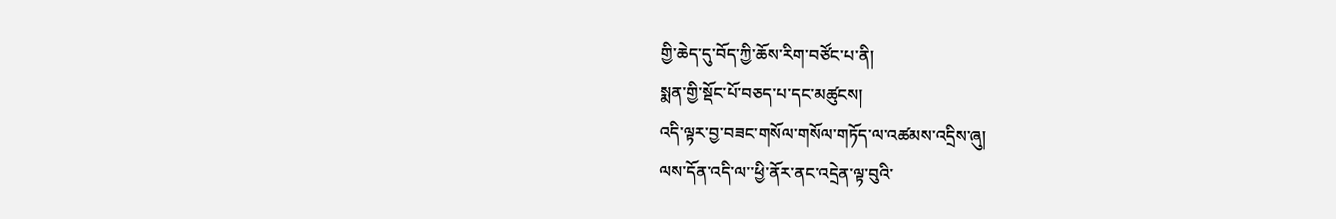གྱི་ཆེད་དུ་བོད་ཀྱི་ཆོས་རིག་བཙོང་པ་ནི།
སྨན་གྱི་སྡོང་པོ་བཅད་པ་དང་མཚུངས།
འདི་ལྟར་བྱ་བཟང་གསོལ་གསོལ་གཏོད་ལ་འཚམས་འདྲིས་ཞུ།
ལས་དོན་འདི་ལ་་ཕྱི་ནོར་ནང་འདྲེན་ལྟ་བུའི་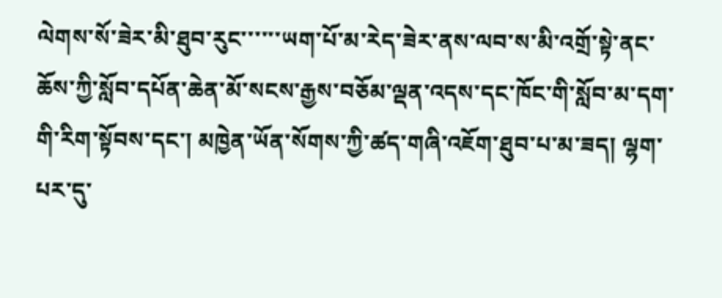ལེགས་སོ་ཟེར་མི་ཐུབ་རུང་་་་་་ཡག་པོ་མ་རེད་ཟེར་ནས་ལབ་ས་མི་འགྲོ་སྟེ་ནང་ཆོས་ཀྱི་སློབ་དཔོན་ཆེན་མོ་སངས་རྒྱས་བཅོམ་ལྡན་འདས་དང་ཁོང་གི་སློབ་མ་དག་གི་རིག་སྟོབས་དང་། མཁྱེན་ཡོན་སོགས་ཀྱི་ཚད་གཞི་འཇོག་ཐུབ་པ་མ་ཟད། ལྷག་པར་དུ་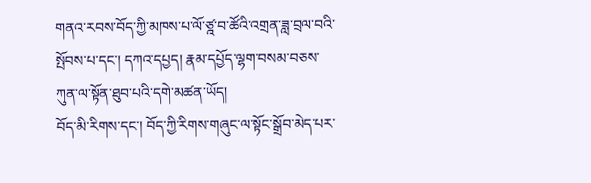གནའ་རབས་བོད་ཀྱི་མཁས་པ་ལོ་ཙྰ་བ་ཚོའི་འགྲན་ཟླ་བྲལ་བའི་སྤོབས་པ་དང་། དཀའ་དཔྱད། རྣམ་དཔྱོད་ལྷག་བསམ་བཅས་ཀུན་ལ་སྟོན་ཐུབ་པའི་དགེ་མཚན་ཡོད།
བོད་མི་རིགས་དང་། བོད་ཀྱི་རིགས་གཞུང་ལ་སྟོང་སྒྲོབ་མེད་པར་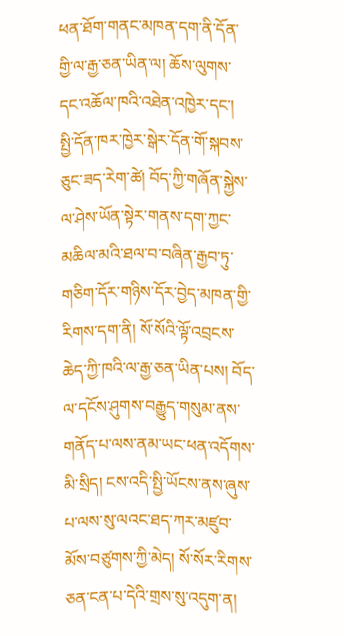ཕན་ཐོག་གནང་མཁན་དག་ནི་དོན་གྱི་ལ་རྒྱ་ཅན་ཡིན་ལ། ཆོས་ལུགས་དང་འཆོལ་ཁའི་འཐེན་འཁྱེར་དང་། སྤྱི་དོན་ཁར་ཁྱེར་སྒེར་དོན་གོ་སྐབས་ཅུང་ཟད་རེག་ཚེ། བོད་ཀྱི་གཞོན་སྐྱེས་ལ་ཤེས་ཡོན་སྟེར་གནས་དག་ཀྱང་མཆིལ་མའི་ཐལ་བ་བཞིན་རྒྱབ་ཏུ་གཅིག་དོར་གཉིས་དོར་བྱེད་མཁན་གྱི་རིགས་དག་ནི། སོ་སོའི་ལྟོ་འབྲངས་ཆེད་ཀྱི་ཁའི་ལ་རྒྱ་ཅན་ཡིན་པས། བོད་ལ་དངོས་ཤུགས་བརྒྱུད་གསུམ་ནས་གནོད་པ་ལས་ནམ་ཡང་ཕན་འདོགས་མི་སྲིད། ངས་འདི་སྤྱི་ཡོངས་ནས་ཞུས་པ་ལས་སུ་ལའང་ཐད་ཀར་མཛུབ་མོས་བཙུགས་ཀྱི་མེད། སོ་སོར་རིགས་ཅན་ངན་པ་དེའི་གྲས་སུ་འདུག་ན།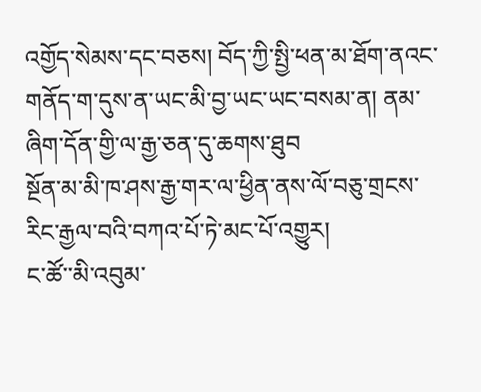འགྱོད་སེམས་དང་བཅས། བོད་ཀྱི་སྤྱི་ཕན་མ་ཐོག་ནའང་གནོད་ག་དུས་ན་ཡང་མི་བྱ་ཡང་ཡང་བསམ་ན། ནམ་ཞིག་དོན་གྱི་ལ་རྒྱ་ཅན་དུ་ཆགས་ཐུབ
སྔོན་མ་མི་ཁ་ཤས་རྒྱ་གར་ལ་ཕྱིན་ནས་ལོ་བཅུ་གྲངས་རིང་རྒྱལ་བའི་བཀའ་པོ་ཏེ་མང་པོ་འགྱུར།
ང་ཚོ་་མི་འབུམ་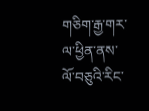གཅིག་རྒྱ་གར་ལ་ཕྱིན་ནས་ལོ་བཅུའི་རིང་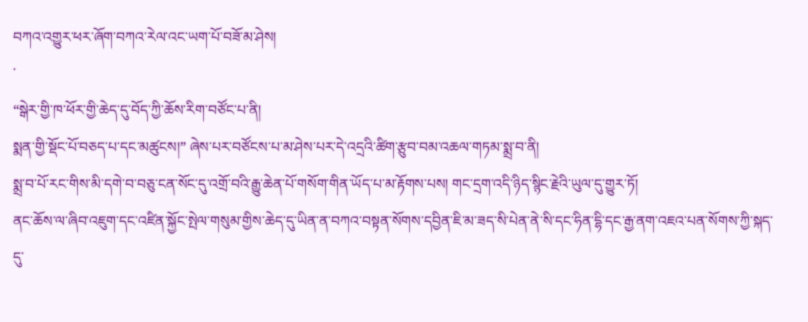བཀའ་འགྱུར་ཕར་ཞོག་བཀའ་རེལ་འང་ཡག་པོ་བཟོ་མ་ཤེས།
་
“སྒེར་གྱི་ཁ་ཕོར་གྱི་ཆེད་དུ་བོད་ཀྱི་ཆོས་རིག་བཙོང་པ་ནི།
སྨན་གྱི་སྡོང་པོ་བཅད་པ་དང་མཚུངས།” ཞེས་པར་བཙོངས་པ་མ་ཤེས་པར་དེ་འདྲའི་ཚིག་རྩུབ་བམ་འཆལ་གཏམ་སྨྲ་བ་ནི།
སྨྲ་བ་པོ་རང་གིས་མི་དགེ་བ་བཅུ་ངན་སོང་དུ་འགྲོ་བའི་རྒྱུ་ཆེན་པོ་གསོག་གིན་ཡོད་པ་མ་རྟོགས་པས། གང་དྲག་འདི་ཉིད་སྙིང་རྗེའི་ཡུལ་དུ་གྱུར་ཏོ།
ནང་ཆོས་ལ་ཞིབ་འཇུག་དང་འཛིན་སྐྱོང་སྤེལ་གསུམ་གྱིས་ཆེད་དུ་ཡིན་ན་བཀའ་བསྟན་སོགས་དབྱིན་ཇི་མ་ཟད་སི་པེན་ནེ་སི་དང་ཧིན་དྷི་དང་རྒྱ་ནག་འཇའ་པན་སོགས་ཀྱི་སྐད་དུ་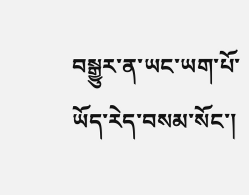བསྒྱུར་ན་ཡང་ཡག་པོ་ཡོད་རེད་བསམ་སོང་།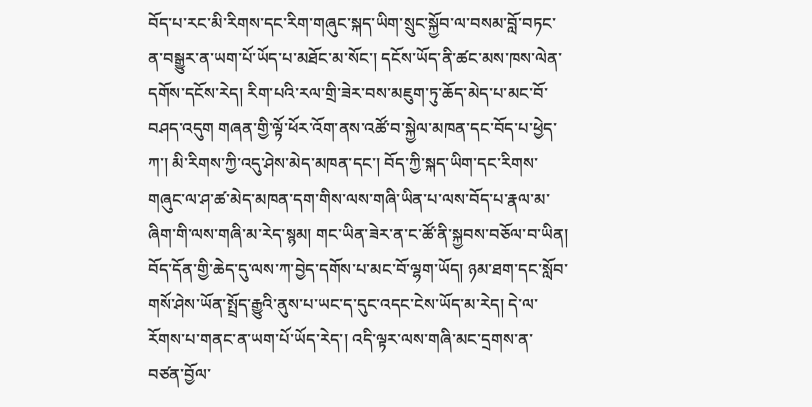བོད་པ་རང་མི་རིགས་དང་རིག་གཞུང་སྐད་ཡིག་སྲུང་སྐྱོབ་ལ་བསམ་བློ་བཏང་ན་བསྒྱུར་ན་ཡག་པོ་ཡོད་པ་མཐོང་མ་སོང་། དངོས་ཡོད་ནི་ཚང་མས་ཁས་ལེན་དགོས་དངོས་རེད། རིག་པའི་རལ་གྲི་ཟེར་བས་མཇུག་ཏུ་ཆོད་མེད་པ་མང་བོ་བཤད་འདུག གཞན་གྱི་ལྟོ་ཕོར་འོག་ནས་འཚོ་བ་སྐྱེལ་མཁན་དང་བོད་པ་ཕྱེད་ཀ་། མི་རིགས་ཀྱི་འདུ་ཤེས་མེད་མཁན་དང་། བོད་ཀྱི་སྐད་ཡིག་དང་རིགས་གཞུང་ལ་ཤ་ཚ་མེད་མཁན་དག་གིས་ལས་གཞི་ཡིན་པ་ལས་བོད་པ་རྣལ་མ་ཞིག་གི་ལས་གཞི་མ་རེད་སྙམ། གང་ཡིན་ཟེར་ན་ང་ཚོ་ནི་སྐྱབས་བཅོལ་བ་ཡིན། བོད་དོན་གྱི་ཆེད་དུ་ལས་ཀ་བྱེད་དགོས་པ་མང་བོ་ལྷག་ཡོད། ཉམ་ཐག་དང་སློབ་གསོ་ཤེས་ཡོན་སྤྲོད་རྒྱུའི་ནུས་པ་ཡང་ད་དུང་འདང་ངེས་ཡོད་མ་རེད། དེ་ལ་རོགས་པ་གནང་ན་ཡག་པོ་ཡོད་རེད་། འདི་ལྟར་ལས་གཞི་མང་དྲགས་ན་བཙན་བྱོལ་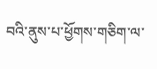བའི་ནུས་པ་ཕྱོགས་གཅིག་ལ་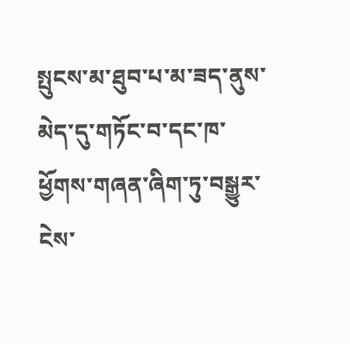སྤུངས་མ་ཐུབ་པ་མ་ཟད་ནུས་མེད་དུ་གཏོང་བ་དང་ཁ་ཕྱོགས་གཞན་ཞིག་ཏུ་བསྒྱུར་ངེས་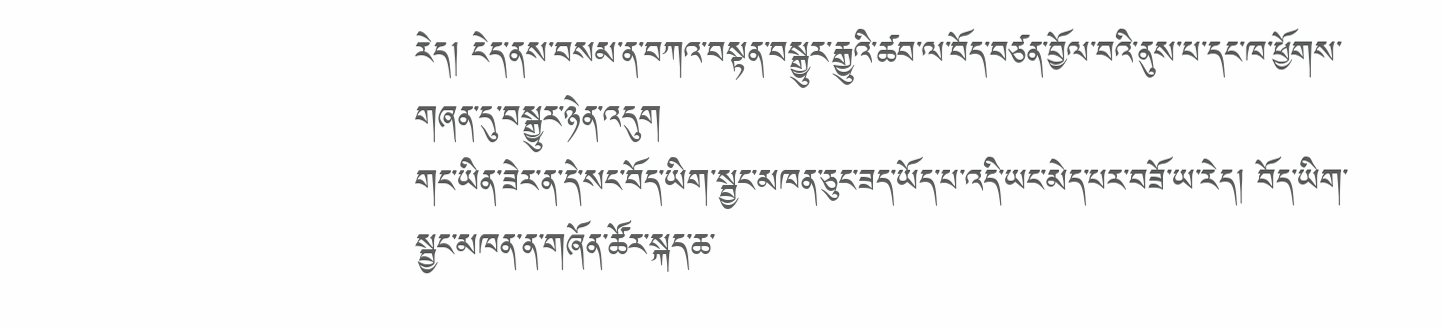རེད། ངེད་ནས་བསམ་ན་བཀའ་བསྟན་བསྒྱུར་རྒྱུའི་ཚབ་ལ་བོད་བཙན་བྱོལ་བའི་ནུས་པ་དང་ཁ་ཕྱོགས་གཞན་དུ་བསྒྱུར་ཉེན་འདུག
གང་ཡིན་ཟེར་ན་དེ་སང་བོད་ཡིག་སྦྱང་མཁན་ཅུང་ཟད་ཡོད་པ་འདི་ཡང་མེད་པར་བཟོ་ཡ་རེད། བོད་ཡིག་སྦྱང་མཁན་ན་གཞོན་ཚོར་སྐད་ཆ་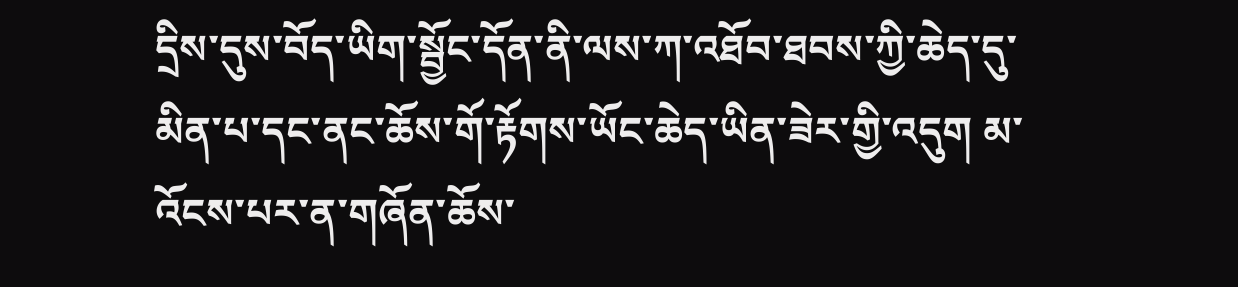དྲིས་དུས་བོད་ཡིག་སྦྱོང་དོན་ནི་ལས་ཀ་འཐོབ་ཐབས་ཀྱི་ཆེད་དུ་མིན་པ་དང་ནང་ཆོས་གོ་རྟོགས་ཡོང་ཆེད་ཡིན་ཟེར་གྱི་འདུག མ་འོངས་པར་ན་གཞོན་ཆོས་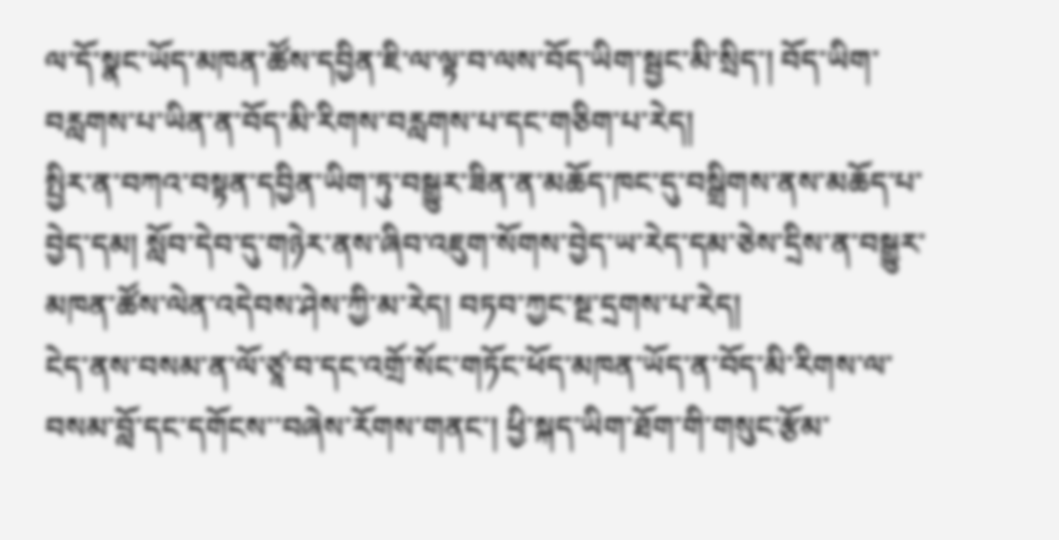ལ་དོ་སྣང་ཡོད་མཁན་ཚོས་དབྱིན་ཇི་ལ་ལྟ་བ་ལས་བོད་ཡིག་སྦྱང་མི་སྲིད་། བོད་ཡིག་བརླགས་པ་ཡིན་ན་བོད་མི་རིགས་བརླགས་པ་དང་གཅིག་པ་རེད།
སྤྱིར་ན་བཀའ་བསྟན་དབྱིན་ཡིག་ཏུ་བསྒྱུར་ཟིན་ན་མཆོད་ཁང་དུ་བསྒྲིགས་ནས་མཆོད་པ་བྱེད་དམ། སློབ་དེབ་དུ་གཉེར་ནས་ཞིབ་འཇུག་སོགས་བྱེད་ཡ་རེད་དམ་ཅེས་དྲིས་ན་བསྒྱུར་མཁན་ཚོས་ལེན་འདེབས་ཤེས་ཀྱི་མ་རེད། བཏབ་ཀྱང་སྔ་དྲགས་པ་རེད།
ངེད་ནས་བསམ་ན་ལོ་ཙཱ་བ་དང་འགྲོ་སོང་གཏོང་ཕོད་མཁན་ཡོད་ན་བོད་མི་རིགས་ལ་བསམ་བློ་དང་དགོངས་་བཞེས་རོགས་གནང་། ཕྱི་སྐད་ཡིག་ཐོག་གི་གསུང་རྩོམ་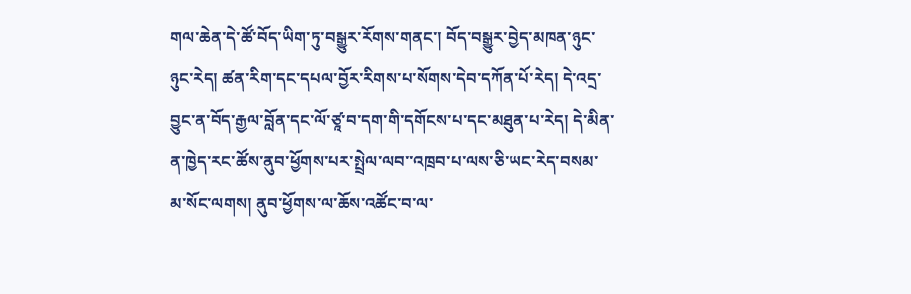གལ་ཆེན་དེ་ཚོ་བོད་ཡིག་ཏུ་བསྒྱུར་རོགས་གནང་། བོད་བསྒྱུར་བྱེད་མཁན་ཉུང་ཉུང་རེད། ཚན་རིག་དང་དཔལ་བྱོར་རིགས་པ་སོགས་དེབ་དཀོན་པོ་རེད། དེ་འདྲ་བྱུང་ན་བོད་རྒྱལ་བློན་དང་ལོ་ཙཱ་བ་དག་གི་དགོངས་པ་དང་མཐུན་པ་རེད། དེ་མིན་ན་ཁྱེད་རང་ཚོས་ནུབ་ཕྱོགས་པར་སྤྲེལ་ལབ་་འཁྲབ་པ་ལས་ཅི་ཡང་རེད་བསམ་མ་སོང་ལགས། ནུབ་ཕྱོགས་ལ་ཆོས་འཚོང་བ་ལ་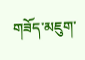གཟོད་མཇུག་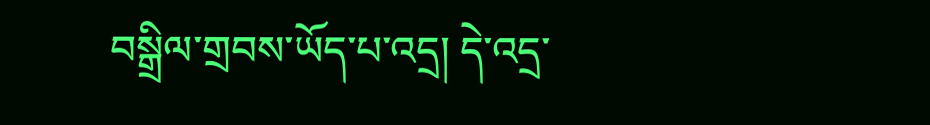བསྒྲིལ་གྲབས་ཡོད་པ་འདྲ། དེ་འདྲ་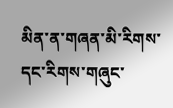མིན་ན་གཞན་མི་རིགས་དང་རིགས་གཞུང་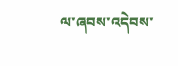ལ་ཞབས་འདེབས་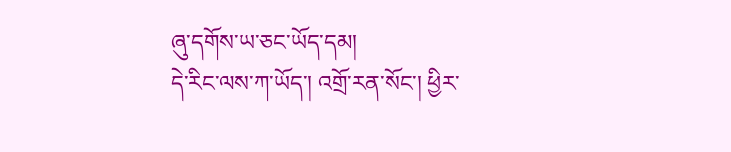ཞུ་དགོས་ཡ་ཅང་ཡོད་དམ།
དེ་རིང་ལས་ཀ་ཡོད་། འགྲོ་རན་སོང་། ཕྱིར་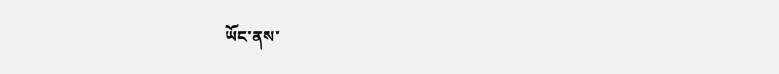ཡོང་ནས་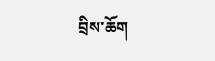བྲིས་ཆོག